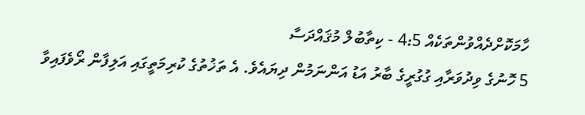ހާމަކޮށްދެއްވުންތަކެއް 4:5 - ކިތާބުލް މުޤައްދަސާ
5 ހޮނުގެ ވިދުވަރާއި ގުގުރީގެ ބާރު އަޑު އަންނަމުން ދިޔައެވެ. އެ ތަޚުތުގެ ކުރިމަތީގައި އަލިފާން ރޯވެފައިވާ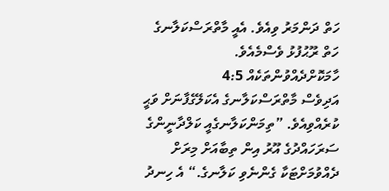ހަތް ދަންމަރު ވިއެވެ. އެއީ މާތްރަސްކަލާނގެ ހަތް ރޫޙުފުޅު ވެސްމެއެވެ.
ހާމަކޮށްދެއްވުންތަކެއް 4:5
އަދިވެސް މާތްރަސްކަލާނގެ އެކަލޭގެފާނަށް ވަޙީ ކުރެއްވިއެވެ. ”ތިމަންކަލާނގެއީ ކަލްދާނީންގެ ސަރަހައްދުގެ އޫރު އިން ތިބާއަށް މިރަށް ދެއްވުމަށްޓަކާ ގެންނެވި ކަލާނގެ.“ އެ ހިނދު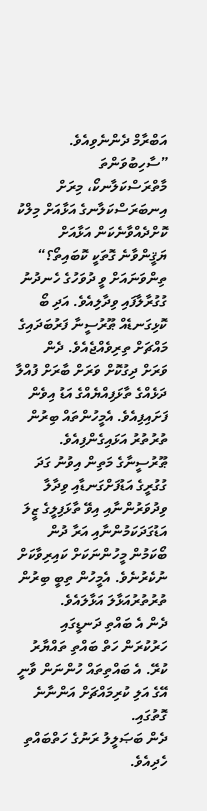އަބްރާމް ދެންނެވިއެވެ. ”ސާހިބުވަންތަ މާތްރަސްކަލާނކޯ، މިރަށް އިނބަރަސްކަލާނގެ އަޅާއަށް މިލްކު ކޮށްދެއްވާނެކަން އަޅާއަށް ޔަޤީންވާނެ ގޮތަކީ ކޮބައިތޯ؟“
ތިންވަނައަށް ވީ ދުވަހުގެ ހެނދުނު ގުގުރާލާފައި ވިދާލިއެވެ. އަދި ބޯ ކޮޅިގަނޑެއް ޠޫރުސީނާ ފަރުބަދައިގެ މައްޗަށް ތިރިވެއްޖެއެވެ. ދެން ވަރަށް ދިގުކޮށް ވަރަށް ބާރަށް ފުއްލާ ދަޅެއްގެ ތާޅަފިއްޔެއްގެ އަޑު އިވެން ފަށައިފިއެވެ. އެމީހުންތައް ބިރުން ތުރުތުރު އަޅައިގެންފިއެވެ.
ޠޫރުސީނާގެ މަތިން އިވުނު ގަދަ ގުގުރީގެ އަޑުފަށްގަނޑާއި ވިދާލާ ވިދުވަރުންނާއި އިވޭ ތާޅަފިލީގެ ޒީލަ އަޑުގަދަކަމުންނާއި އަރާ ދުން ބޯކަމުން މީހުންނަކަށް ކައިރިވާކަށް ނުކެރުނެވެ. އެމީހުން ތިބީ ބިރުން ތުރުތުރުއަޅާލަ އަޅާލައެވެ.
ދެން އެ ބައްތި ދަނޑީގައި ހަރުކުރަން ހަތް ބައްތި ތައްޔާރު ކުރޭ. އެ ބައްތިތައް ހުންނަން ވާނީ އޭގެ އަލި ކުރިމައްޗަށް އަންނާނެ ގޮތުގައި.
ދެން ބަޞަލީލު ރަނުގެ ހަތްބައްތި ހެދިއެވެ.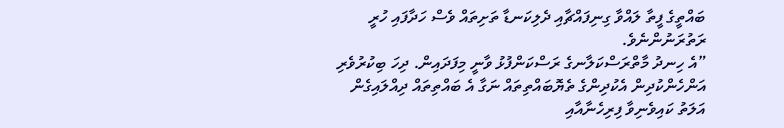ބައްތީގެ ފީތާ ލައްވާ ގިނިފައްޗާއި ދެލިކަނޑާ ތަށިތައް ވެސް ހަދާފައި ހުރީ ރަތުރަނުންނެވެ.
”އެ ހިނދު މާތްރަސްކަލާނގެ ރަސްކަންފުޅު ވާނީ މިފަދައިން. ދިހަ ބިކުރުވެރި އަންހެންކުދިން އެކުދިންގެ ތެޔޮބައްތިތައް ނަގާ އެ ބައްތިތައް ދިއްލައިގެން އަލަތު ކައިވެނިވާ ފިރިހެނާއާއި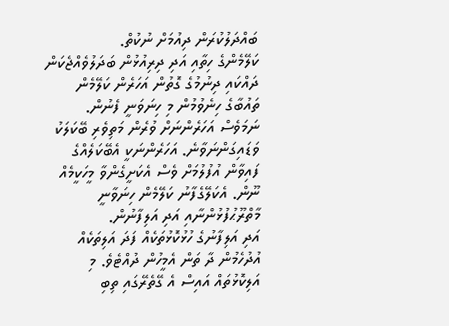ބައްދަލުކުރަން ދިއުމަށް ނުކުތް.
ކަލޭމެންގެ ހިތާއި އަދި ދިރިއުޅުން ބަދަލުވެއްޖެކަން ދައްކައި ދިނުމުގެ ގޮތުން އަހަރެން ކަލޭމެން ތައުބާގެ ހިނެވުމުން މި ހިނަވަނީ ފެނުން. ނަމަވެސް އަހަރެންނަށް ވުރެން މަތިވެރި ބޭކަލަކު ވަޑައިގަންނަވާނެ. އަހަރެންނަކީ އެބޭކަލެއްގެ ފައިވާން އުފުލުމަށް ވެސް އެކަށީގެންވާ މީހަކީމެއް ނޫން. އެކަލޭގެފާނު ކަލޭމެން ހިނަވާނީ މާތްރޫޙުފުޅުންނާއި އަދި އަލިފާނުން.
އަދި އަލިފާނުގެ ހުޅުކޮޅުތަކެއް ފަދަ އަލިތަކެއް އުދުހެމުން ދާ ތަން އެމީހުން ދުއްޓެވެ. މި އަލިކޮޅުތައް އައިސް އެ ގޭތެރޭގައި ތިބި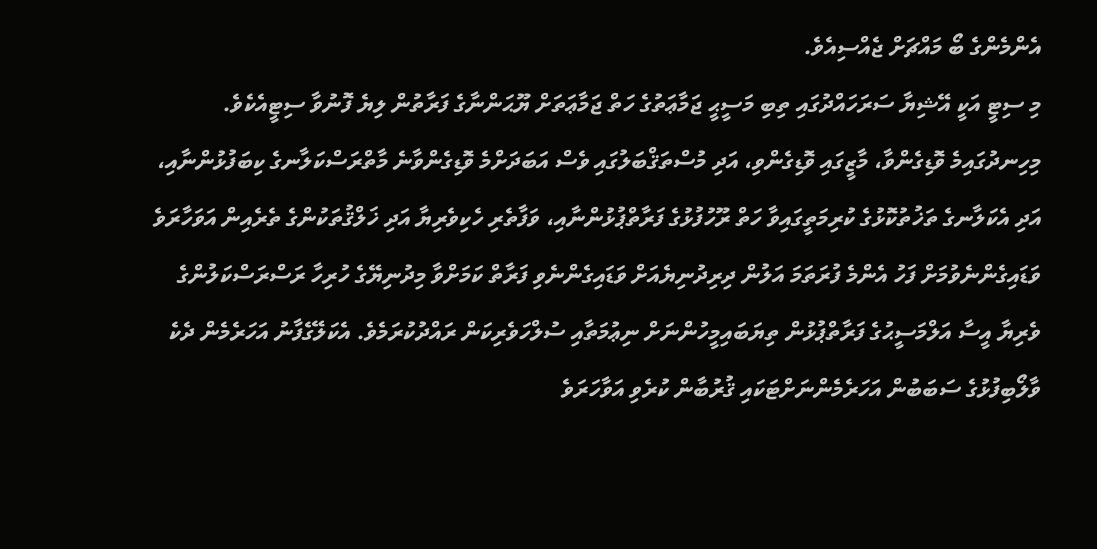އެންމެންގެ ބޯ މައްޗަށް ޖެއްސިއެވެ.
މި ސިޓީ އަކީ އޭޝިޔާ ސަރަހައްދުގައި ތިބި މަސީޙީ ޖަމާޢަތުގެ ހަތް ޖަމާޢަތަށް ޔޫޙަންނާގެ ފަރާތުން ލިޔެ ފޮނުވާ ސިޓީއެކެވެ. މިހިނދުގައިމެ ވޮޑިގެންވާ، މާޒީގައި ވޮޑިގެންވި، އަދި މުސްތަޤްބަލުގައި ވެސް އަބަދަށްމެ ވޮޑިގެންވާނެ މާތްރަސްކަލާނގެ ކިބަފުޅުންނާއި، އަދި އެކަލާނގެ ތަޚުތުކޮޅުގެ ކުރިމަތީގައިވާ ހަތް ރޫހުފުޅުގެ ފަރާތްޕުޅުންނާއި، ވަފާތެރި ހެކިވެރިޔާ އަދި ޚަލްޤުތަކުންގެ ތެރެއިން އަވަހާރަވެ ވަޑައިގެންނެވުމަށް ފަހު އެންމެ ފުރަތަމަ އަލުން ދިރިދުނިޔެއަށް ވަޑައިގެންނެވި ފަރާތް ކަމަށްވާ މިދުނިޔޭގެ ހުރިހާ ރަސްރަސްކަލުންގެ ވެރިޔާ އީސާ އަލްމަސީޙުގެ ފަރާތްޕުޅުން ތިޔަބައިމީހުންނަށް ނިޢުމަތާއި ސުލްހަވެރިކަން ރައްދުކުރަމެވެ. އެކަލޭގެފާނު އަހަރެމެން ދެކެ ވާލޯބިފުޅުގެ ސަބަބުން އަހަރެމެންނަށްޓަކައި ޤުރުބާން ކުރެވި އަވާހަރަވެ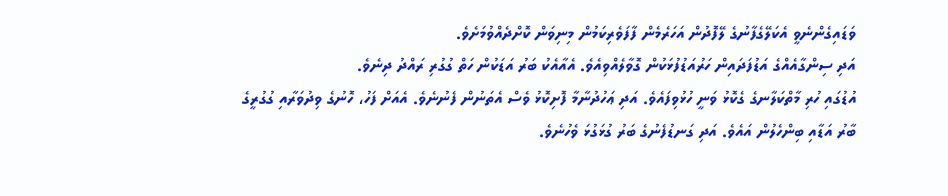ވަޑައިގެންނެވީ އެކަލޭގެފާނުގެ ލޭފޮދުން އަހަރެމެން ފާފަވެރިކަމުން މިނިވަން ކޮށްދެއްވުމަށެވެ.
އަދި ސިންގާއެއްގެ އަޑުފަދައިން ހަރުއަޑުފުޅަކުން ގޮވާލެއްވިއެވެ. އެއާއެކު ބަރު އަޑަކުން ހަތް ގުގުރި ރައްދު ދިނެވެ.
އުޑުގައި ހުރި މާތްކަލާނގެ ގެކޮޅު ވަނީ ހުޅުވިފައެވެ. އަދި ޢަހުދުނާމާ ފޮށިކޮޅު ވެސް އެތަނުން ފެނުނެވެ. އެއަށް ފަހު، ހޮނުގެ ވިދުވަރާއި ގުގުރީގެ ބާރު އަޑާއި ބިންހެލުން އައެވެ. އަދި ގަނޑުފެނުގެ ބަރު ގުޅަގުޅަ ވެހުނެވެ.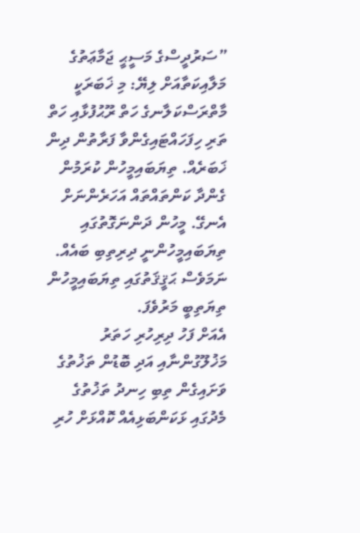”ސަރުދީސްގެ މަސީޙީ ޖަމާޢަތުގެ މަލާއިކަތާއަށް ލިޔޭ: މި ޚަބަރަކީ މާތްރަސްކަލާނގެ ހަތް ރޫޙުފުޅާއި ހަތް ތަރި ހިފަހައްޓައިގެންވާ ފަރާތުން ދިން ޚަބަރެއް. ތިޔަބައިމީހުން ކުރަމުން ގެންދާ ކަންތައްތައް އަހަރެންނަށް އެނގޭ. މީހުން ދަންނަގޮތުގައި ތިޔަބައިމީހުންނީ ދިރިތިބި ބައެއް. ނަމަވެސް ޙަޤީޤަތުގައި ތިޔަބައިމީހުން ތިޔަތިބީ މަރުވެފަ.
އެއަށް ފަހު ދިރިހުރި ހަތަރު މަޚުލޫގުންނާއި އަދި ބޮޑުން ތަޚުތުގެ ވަށައިގެން ތިބި ހިނދު ތަޚުތުގެ މެދުގައި ޅަކަންބަޅިއެއް ކޮއްޅަށް ހުރި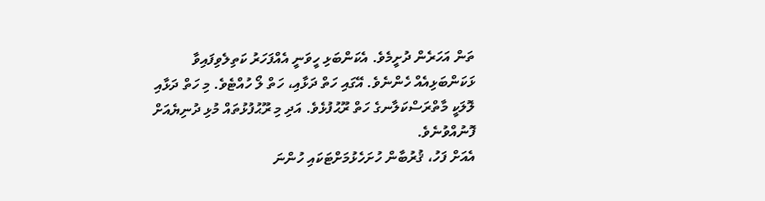ތަން އަހަރެން ދުށީމެވެ. އެކަންބަޅި ހީވަނީ އެއްފަހަރު ކަތިލެވިފައިވާ ޅަކަންބަޅިއެއް ހެންނެވެ. އޭގައި ހަތް ދަޅާއި، ހަތް ލޯ ހުއްޓެވެ. މި ހަތް ދަޅާއި ލޮލަކީ މާތްރަސްކަލާނގެ ހަތް ރޫޙުފުޅެވެ. އަދި މި ރޫޙުފުޅުތައް މުޅި ދުނިޔެއަށް ފޮނުއްވުނެވެ.
އެއަށް ފަހު، ޤުރުބާން ހުށަހެޅުމަށްޓަކައި ހުންނަ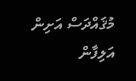މުޤައްދަސް އަށިން އަލިފާން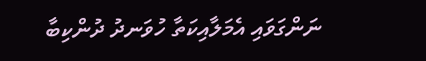ނަންގަވައި އެމަލާއިކަތާ ހުވަނދު ދުންކިބާ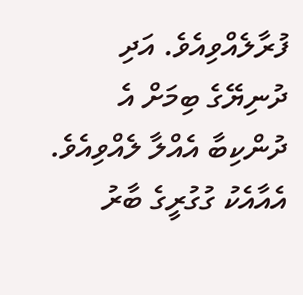ފުރާލެއްވިއެވެ. އަދި ދުނިޔޭގެ ބިމަށް އެ ދުންކިބާ އެއްލާ ލެއްވިއެވެ. އެއާއެކު ގުގުރީގެ ބާރު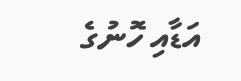އަޑާއި ހޮނުގެ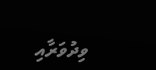ވިދުވަރާއި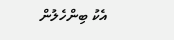އެކު ބިންހެލުން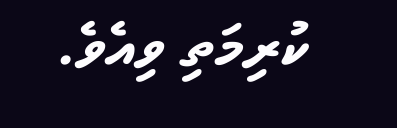ކުރިމަތި ވިއެވެ.